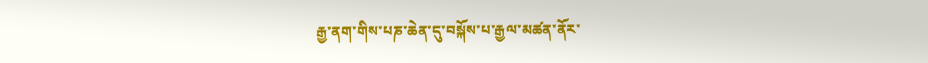རྒྱ་ནག་གིས་པཎ་ཆེན་དུ་བསྐོས་པ་རྒྱལ་མཚན་ནོར་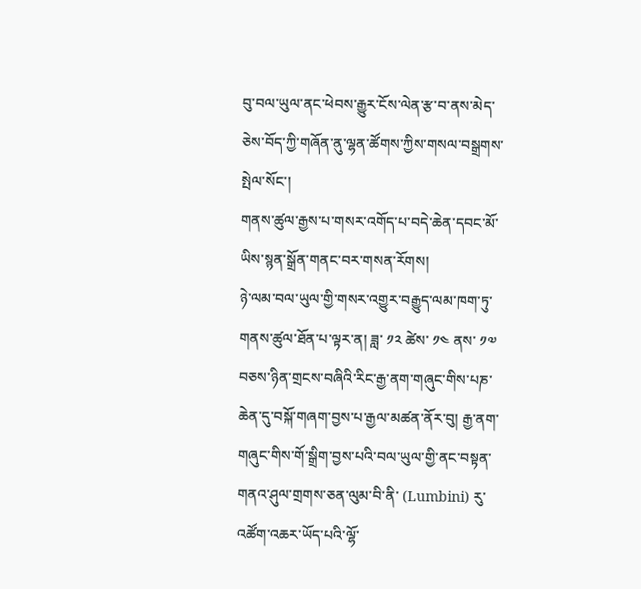བུ་བལ་ཡུལ་ནང་ཕེབས་རྒྱུར་ངོས་ལེན་རྩ་བ་ནས་མེད་ཅེས་བོད་ཀྱི་གཞོན་ནུ་ལྷན་ཚོགས་ཀྱིས་གསལ་བསྒྲགས་སྤེལ་སོང་།
གནས་ཚུལ་རྒྱས་པ་གསར་འགོད་པ་བདེ་ཆེན་དབང་མོ་ཡིས་སྙན་སྒྲོན་གནང་བར་གསན་རོགས།
ཉེ་ལམ་བལ་ཡུལ་གྱི་གསར་འགྱུར་བརྒྱུད་ལམ་ཁག་ཏུ་གནས་ཚུལ་ཐོན་པ་ལྟར་ན། ཟླ་ ༡༢ ཚེས་ ༡༤ ནས་ ༡༧ བཅས་ཉིན་གྲངས་བཞིའི་རིང་རྒྱ་ནག་གཞུང་གིས་པཎ་ཆེན་དུ་བསྐོ་གཞག་བྱས་པ་རྒྱལ་མཚན་ནོར་བུ། རྒྱ་ནག་གཞུང་གིས་གོ་སྒྲིག་བྱས་པའི་བལ་ཡུལ་གྱི་ནང་བསྟན་གནའ་ཤུལ་གྲགས་ཅན་ལུམ་བི་ནི་ (Lumbini) རུ་འཚོག་འཆར་ཡོད་པའི་ལྷོ་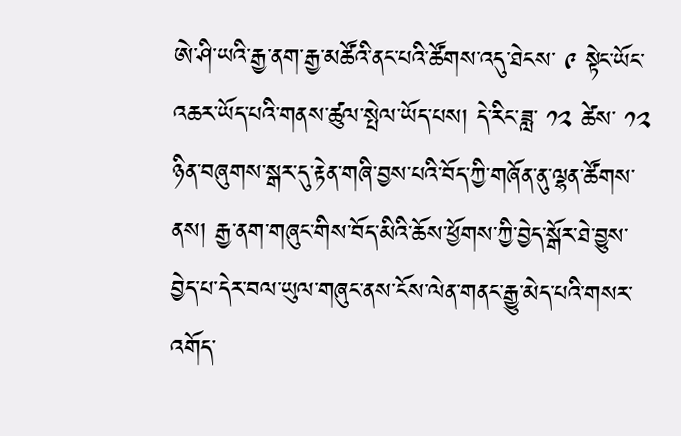ཨེ་ཤི་ཡའི་རྒྱ་ནག་རྒྱ་མཚོའི་ནང་པའི་ཚོགས་འདུ་ཐེངས་ ༩ སྟེང་ཡོང་འཆར་ཡོད་པའི་གནས་ཚུལ་སྤེལ་ཡོད་པས། དེ་རིང་ཟླ་ ༡༢ ཚེས་ ༡༢ ཉིན་བཞུགས་སྒར་དུ་རྟེན་གཞི་བྱས་པའི་བོད་ཀྱི་གཞོན་ནུ་ལྷན་ཚོགས་ནས། རྒྱ་ནག་གཞུང་གིས་བོད་མིའི་ཆོས་ཕྱོགས་ཀྱི་བྱེད་སྒོར་ཐེ་བྱུས་བྱེད་པ་དེར་བལ་ཡུལ་གཞུང་ནས་ངོས་ལེན་གནང་རྒྱུ་མེད་པའི་གསར་འགོད་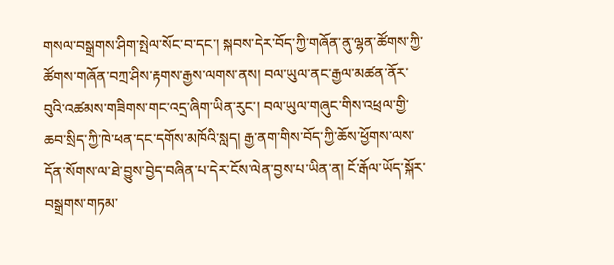གསལ་བསྒྲགས་ཤིག་སྤེལ་སོང་བ་དང་། སྐབས་དེར་བོད་ཀྱི་གཞོན་ནུ་ལྷན་ཚོགས་ཀྱི་ཚོགས་གཞོན་བཀྲ་ཤིས་རྟགས་རྒྱས་ལགས་ནས། བལ་ཡུལ་ནང་རྒྱལ་མཚན་ནོར་བུའི་འཚམས་གཟིགས་གང་འདྲ་ཞིག་ཡིན་རུང་། བལ་ཡུལ་གཞུང་གིས་འཕྲལ་གྱི་ཆབ་སྲིད་ཀྱི་ཁེ་ཕན་དང་དགོས་མཁོའི་སླད། རྒྱ་ནག་གིས་བོད་ཀྱི་ཆོས་ཕྱོགས་ལས་དོན་སོགས་ལ་ཐེ་བྱུས་བྱེད་བཞིན་པ་དེར་ངོས་ལེན་བྱས་པ་ཡིན་ན། ངོ་རྒོལ་ཡོད་སྐོར་བསྒྲགས་གཏམ་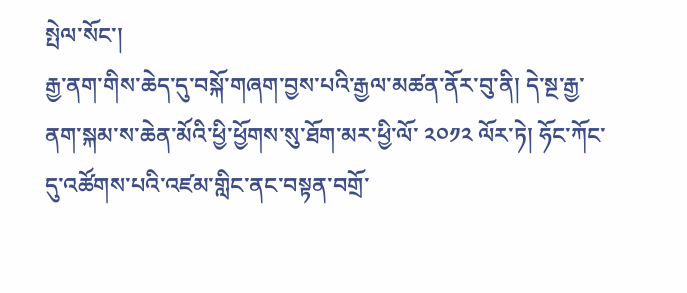སྤེལ་སོང་།
རྒྱ་ནག་གིས་ཆེད་དུ་བསྐོ་གཞག་བྱས་པའི་རྒྱལ་མཚན་ནོར་བུ་ནི། དེ་སྔ་རྒྱ་ནག་སྐམ་ས་ཆེན་མོའི་ཕྱི་ཕྱོགས་སུ་ཐོག་མར་ཕྱི་ལོ་ ༢༠༡༢ ལོར་ཏེ། ཧོང་ཀོང་དུ་འཚོགས་པའི་འཛམ་གླིང་ནང་བསྟན་བགྲོ་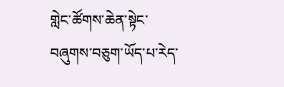གླེང་ཚོགས་ཆེན་སྟེང་བཞུགས་བཅུག་ཡོད་པ་རེད་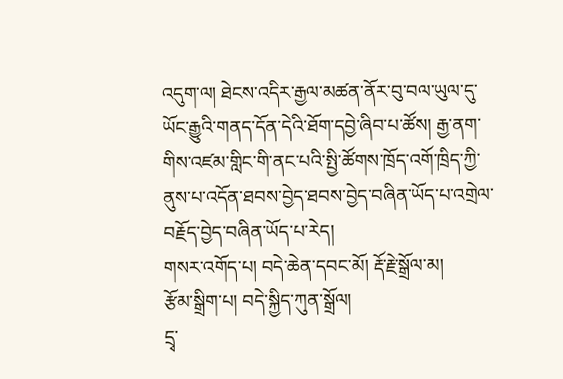འདུག་ལ། ཐེངས་འདིར་རྒྱལ་མཚན་ནོར་བུ་བལ་ཡུལ་དུ་ཡོང་རྒྱུའི་གནད་དོན་དེའི་ཐོག་དབྱེ་ཞིབ་པ་ཚོས། རྒྱ་ནག་གིས་འཛམ་གླིང་གི་ནང་པའི་སྤྱི་ཚོགས་ཁྲོད་འགོ་ཁྲིད་ཀྱི་ནུས་པ་འདོན་ཐབས་བྱེད་ཐབས་བྱེད་བཞིན་ཡོད་པ་འགྲེལ་བརྗོད་བྱེད་བཞིན་ཡོད་པ་རེད།
གསར་འགོད་པ། བདེ་ཆེན་དབང་མོ། རྡོ་རྗེ་སྒྲོལ་མ།
རྩོམ་སྒྲིག་པ། བདེ་སྐྱིད་ཀུན་སྒྲོལ།
དྲྭ་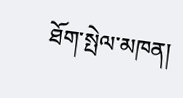ཐོག་སྤེལ་མཁན།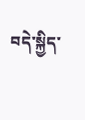བདེ་སྐྱིད་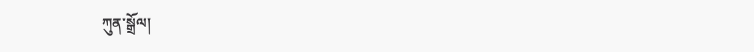ཀུན་སྒྲོལ།